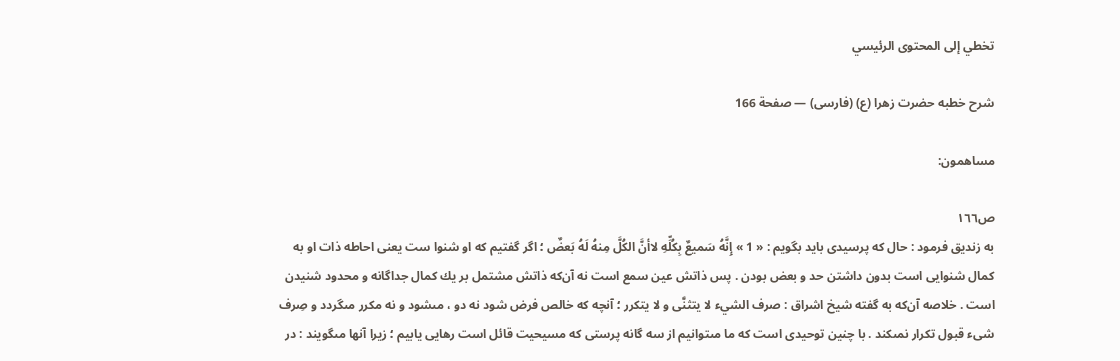تخطي إلى المحتوى الرئيسي

شرح خطبه حضرت زهرا (ع) (فارسى) — صفحة 166

مساهمون:

ص١٦٦
به زنديق فرمود : حال كه پرسيدى بايد بگويم : « 1 » إِنَّهُ سَميعٌ بِكُلِّهِ لاأنَّ الكُلَّ مِنهُ لَهُ بَعضٌ ؛ اگر گفتيم كه او شنوا ست يعنى احاطه ذات او به كمال شنوايى است بدون داشتن حد و بعض بودن . پس ذاتش عين سمع است نه آن‌كه ذاتش مشتمل بر يك كمال جداگانه و محدود شنيدن است . خلاصه آن‌كه به گفته شيخ اشراق : صرف الشيء لا يتثنَّى و لا يتكرر ؛ آنچه كه خالص فرض شود نه دو ، مىشود و نه مكرر مىگردد و صِرف شىء قبول تكرار نمىكند . با چنين توحيدى است كه ما مىتوانيم از سه گانه پرستى كه مسيحيت قائل است رهايى يابيم ؛ زيرا آنها مىگويند : در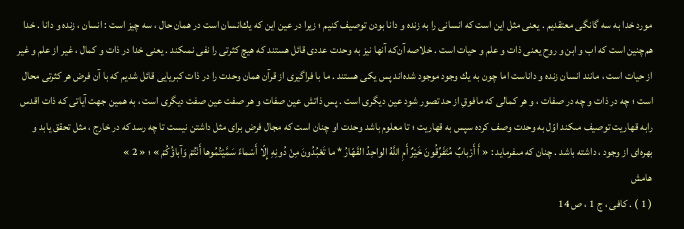مورد خدا به سه گانگى معتقديم . يعنى مثل اين است كه انسانى را به زنده و دانا بودن توصيف كنيم ؛ زيرا در عين اين كه يك‌انسان است در همان حال ، سه چيز است : انسان ، زنده و دانا . خدا هم‌چنين است كه اب و ابن و روح يعنى ذات و علم و حيات است . خلاصه آن‌كه آنها نيز به وحدت عددى قائل هستند كه هيچ كثرتى را نفى نمىكند . يعنى خدا در ذات و كمال ، غير از علم و غير از حيات است ، مانند انسان زنده و داناست اما چون به يك وجود موجود شده‌اند پس يكى هستند . ما با فراگيرى از قرآن همان وحدت را در ذات كبريايى قائل شديم كه با آن فرض هر كثرتى محال است ؛ چه در ذات و چه در صفات ، و هر كمالى كه مافوقِ از حد تصور شود عين ديگرى است . پس ذاتش عين صفات و هر صفت عين صفت ديگرى است ، به همين جهت آياتى كه ذات اقدس رابه قهاريت توصيف مىكند اوّل به وحدت وصف كرده سپس به قهاريت ؛ تا معلوم باشد وحدت او چنان است كه مجال فرض براى مثل داشتن نيست تا چه رسد كه در خارج ، مثل تحقق يابد و بهره‌اى از وجود ، داشته باشد . چنان كه مىفرمايد : « أَ أَرْبابٌ مُتَفَرِّقُونَ خَيْرٌ أَمِ اللَّهُ الواحِدُ القَهّارُ * ما تَعْبُدُونَ مِنْ دُونِهِ إِلّا أَسْماءً سَمَّيْتُمُوها أَنْتُمْ وَآباؤُكُمْ » ؛ « 2 »
هامش
( 1 ) . كافى ، ج 1 ، ص 14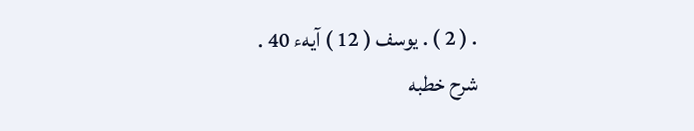. ( 2 ) . يوسف ( 12 ) آيهء 40 .
شرح خطبه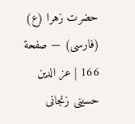حضرت زهرا (ع) (فارسى) — صفحة 166 | عز الدين حسينى زنجانى